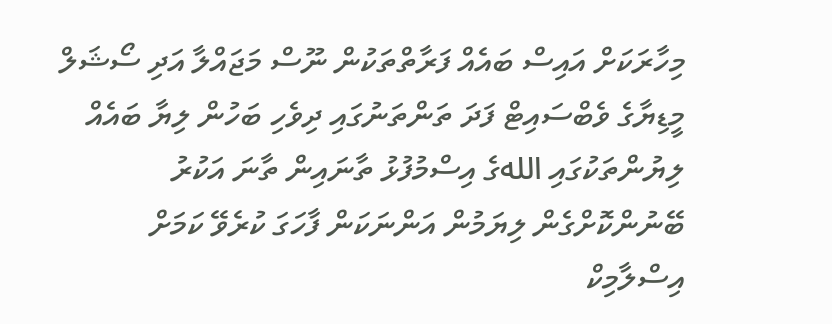މިހާރަކަށް އައިސް ބައެއް ފަރާތްތަކުން ނޫސް މަޖައްލާ އަދި ސޯޝަލް މީޑިޔާގެ ވެބްސައިޓް ފަދަ ތަންތަނުގައި ދިވެހި ބަހުން ލިޔާ ބައެއް ލިޔުންތަކުގައި اللهގެ އިސްމުފުޅު ތާނައިން ތާނަ އަކުރު ބޭނުންކޮށްގެން ލިޔަމުން އަންނަކަން ފާހަގަ ކުރެވޭ ކަމަށް އިސްލާމިކް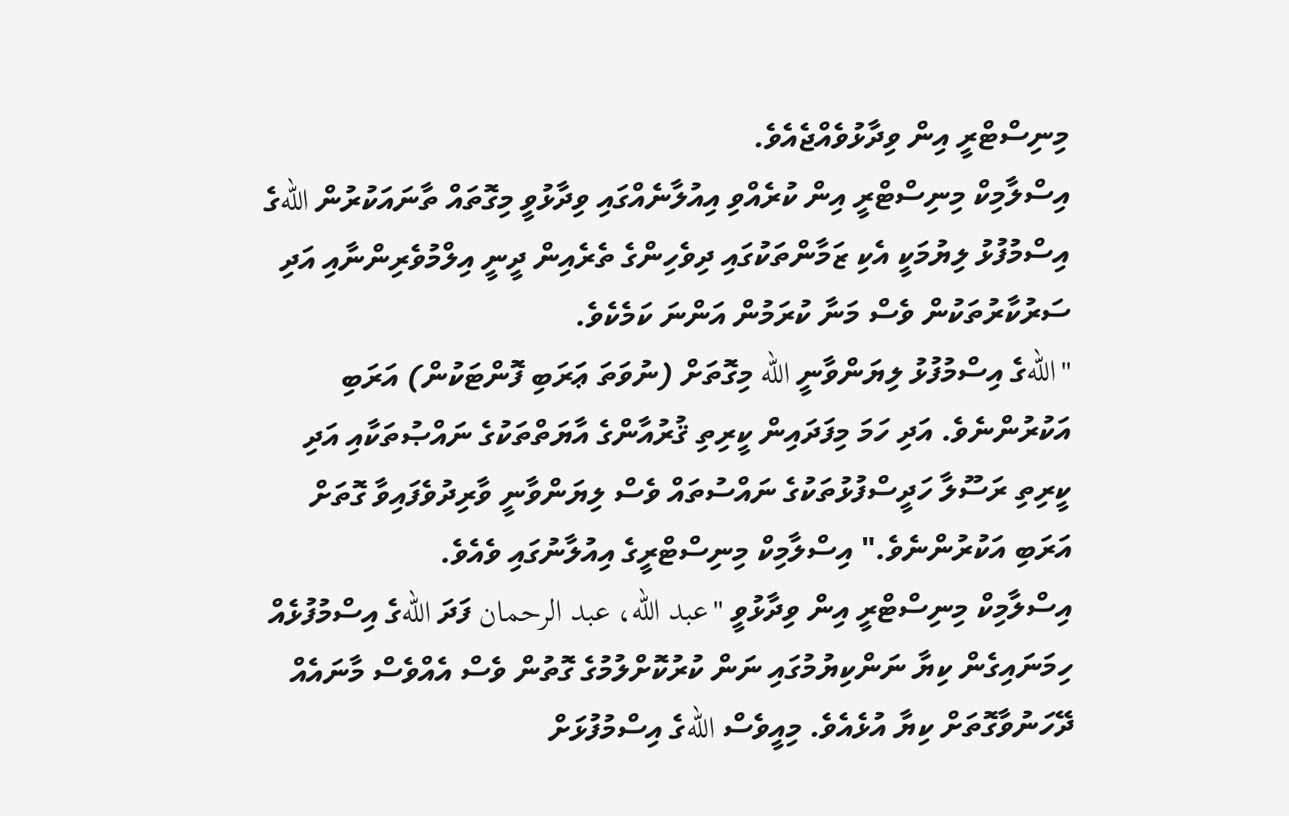މިނިސްޓްރީ އިން ވިދާޅުވެއްޖެއެވެ.
އިސްލާމިކް މިނިސްޓްރީ އިން ކުރެއްވި އިއުލާނެއްގައި ވިދާޅުވީ މިގޮތައް ތާނައަކުރުން اللهގެ އިސްމުފުޅު ލިޔުމަކީ އެކި ޒަމާންތަކުގައި ދިވެހިންގެ ތެރެއިން ދީނީ އިލްމުވެރިންނާއި އަދި ސަރުކާރުތަކުން ވެސް މަނާ ކުރަމުން އަންނަ ކަމެކެވެ.
"اللهގެ އިސްމުފުޅު ލިޔަންވާނީ الله މިގޮތަށް (ނުވަތަ ޢަރަބި ފޮންޓަކުން) އަރަބި އަކުރުންނެވެ. އަދި ހަމަ މިފަދައިން ކީރިތި ޤުރުއާންގެ އާޔަތްތަކުގެ ނައްޞުތަކާއި އަދި ކީރިތި ރަސޫލާ ހަދީސްފުޅުތަކުގެ ނައްސުތައް ވެސް ލިޔަންވާނީ ވާރިދުވެފައިވާ ގޮތަށް އަރަބި އަކުރުންނެވެ." އިސްލާމިކް މިނިސްޓްރީގެ އިއުލާނުގައި ވެއެވެ.
އިސްލާމިކް މިނިސްޓްރީ އިން ވިދާޅުވީ "عبد الله، عبد الرحمان ފަދަ اللهގެ އިސްމުފުޅެއް ހިމަނައިގެން ކިޔާ ނަންކިޔުމުގައި ނަން ކުރުކޮށްލުމުގެ ގޮތުން ވެސް އެއްވެސް މާނައެއް ދޭހަނުވާގޮތަށް ކިޔާ އުޅެއެވެ. މިއީވެސް اللهގެ އިސްމުފުޅަށް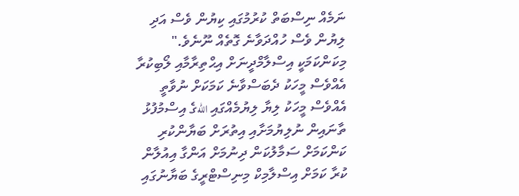ނަމެއް ނިސްބަތް ކުރުމުގައި ކިޔުން ވެސް އަދި ލިޔުން ވެސް ހުއްދަވާނެ ގޮތެއް ނޫނެވެ."
މިކަންކަމަކީ އިސްލާމްދީނަށް އިޙްތިރާމާއި ލޯބިކުރާ އެއްވެސް މީހަކު ދެބަސްވާނެ ކަމަކަށް ނުވާތީ އެއްވެސް މީހަކު ލިޔާ ލިޔުމެއްގައި اللهގެ އިސްމުފުޅު ތާނައިން ނުލިޔުމަށާއި އިތުރަށް ބަޔާންކުރި ކަންކަމަށް ސަމާލުކަން ދިނުމަށް އަންގާ އިއުލާން ކުރާ ކަމަށް އިސްލާމިކް މިނިސްޓްރީގެ ބަޔާނުގައި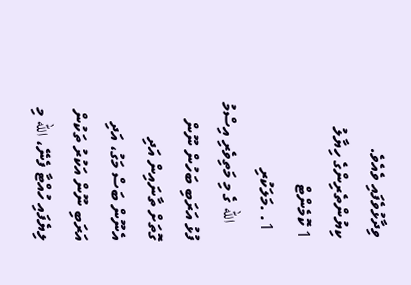ވިދާޅުވެފައި ވެއެވެ.
ކިޔުންތެރިންގެ ހިޔާލު
1 ކޮމެންޓް
  1. .މަލަކުރި
    الله ގެ މި މަތިވެރި އިސްމު ފުޅު އަރަބި ބަހުން ނޫން ގޮތަށް ތާނައިން އަދި އެނޫން ބަސް މަގު، އަދި އަރަބި ނޫން އަކުރު ތަކުން ލިޔެފައި ހުއްޓާ ފެނޭ، الله މި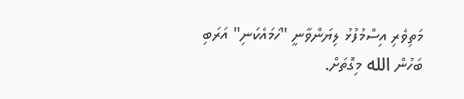މަތިވެރި އިސްމުފުޅު ލިޔަންވާނީ "ހަމައެކަނި" އަރަބި ބަހުން الله މިގޮތަށް.